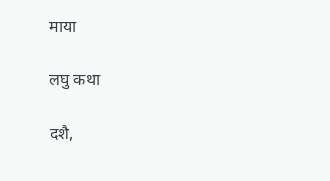माया

लघु कथा

दशै,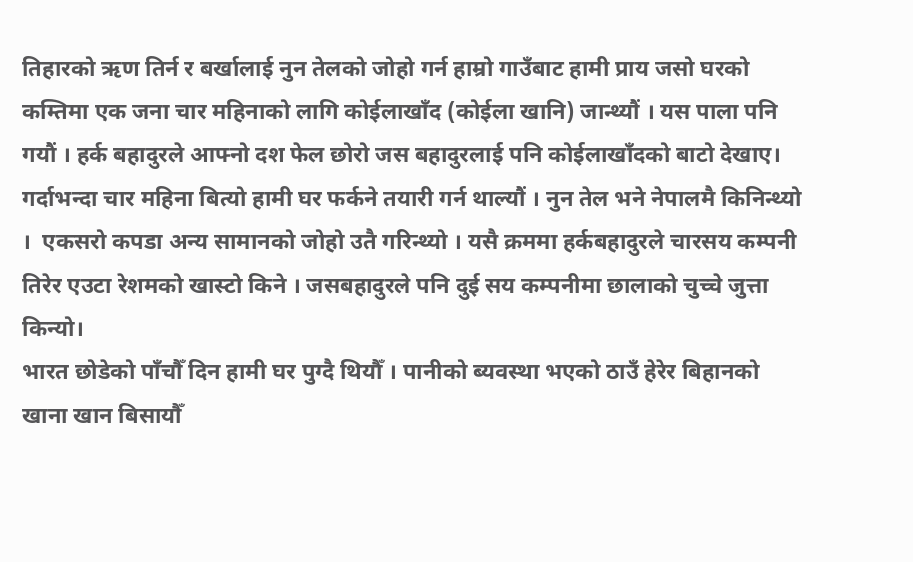तिहारको ऋण तिर्न र बर्खालाई नुन तेलको जोहो गर्न हाम्रो गाउँबाट हामी प्राय जसो घरको कम्तिमा एक जना चार महिनाको लागि कोईलाखाँद (कोईला खानि) जान्थ्यौं । यस पाला पनि गयौं । हर्क बहादुरले आफ्नो दश फेल छोरो जस बहादुरलाई पनि कोईलाखाँदको बाटो देखाए।
गर्दाभन्दा चार महिना बित्यो हामी घर फर्कने तयारी गर्न थाल्यौं । नुन तेल भने नेपालमै किनिन्थ्यो ।  एकसरो कपडा अन्य सामानको जोहो उतै गरिन्थ्यो । यसै क्रममा हर्कबहादुरले चारसय कम्पनी तिरेर एउटा रेशमको खास्टो किने । जसबहादुरले पनि दुई सय कम्पनीमा छालाको चुच्चे जुत्ता किन्यो।
भारत छोडेको पाँचौँ दिन हामी घर पुग्दै थियौँ । पानीको ब्यवस्था भएको ठाउँ हेरेर बिहानको खाना खान बिसायौँ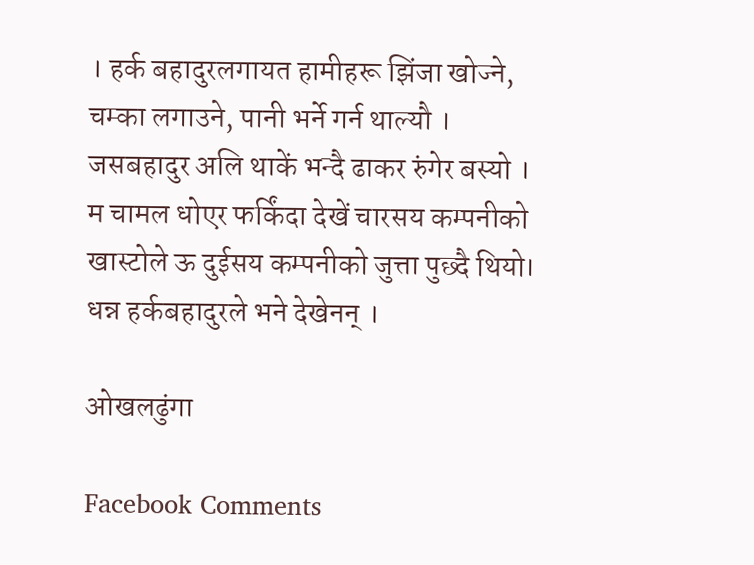। हर्क बहादुरलगायत हामीहरू झिंजा खोज्ने, चम्का लगाउने, पानी भर्ने गर्न थाल्यौ । जसबहादुर अलि थाकें भन्दै ढाकर रुंगेर बस्यो । म चामल धोएर फर्किंदा देखें चारसय कम्पनीको खास्टोले ऊ दुईसय कम्पनीको जुत्ता पुछ्दै थियो। धन्न हर्कबहादुरले भने देखेनन् ।

ओखलढुंगा

Facebook Comments